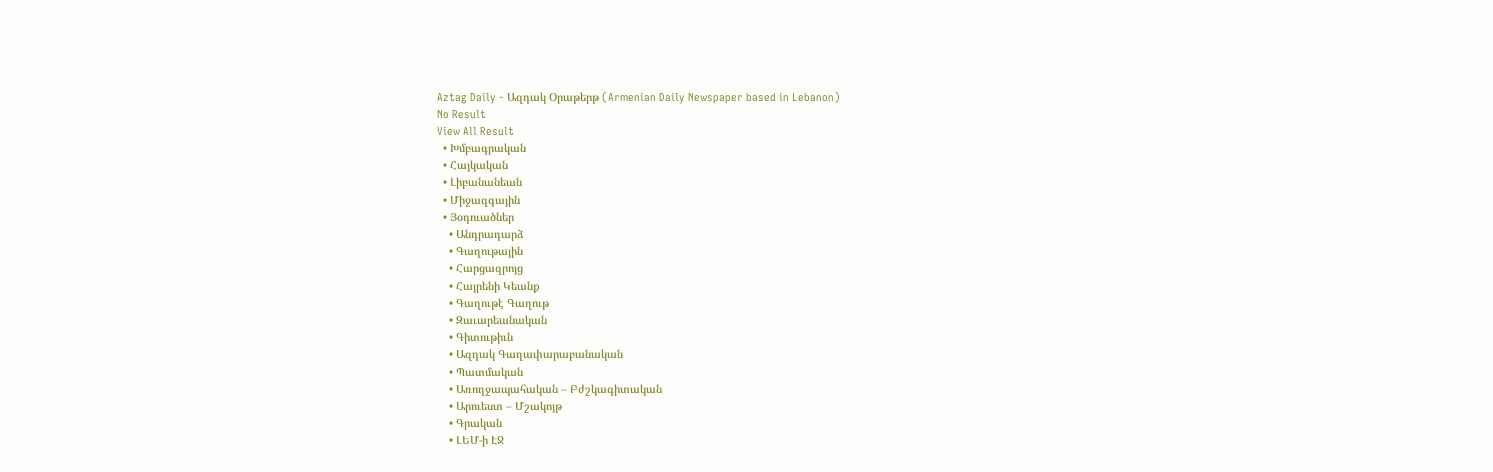Aztag Daily - Ազդակ Օրաթերթ (Armenian Daily Newspaper based in Lebanon)
No Result
View All Result
  • Խմբագրական
  • Հայկական
  • Լիբանանեան
  • Միջազգային
  • Յօդուածներ
    • Անդրադարձ
    • Գաղութային
    • Հարցազրոյց
    • Հայրենի Կեանք
    • Գաղութէ Գաղութ
    • Զաւարեանական
    • Գիտութիւն
    • Ազդակ Գաղափարաբանական
    • Պատմական
    • Առողջապահական – Բժշկագիտական
    • Արուեստ – Մշակոյթ
    • Գրական
    • ԼԵՄ-ի ԷՋ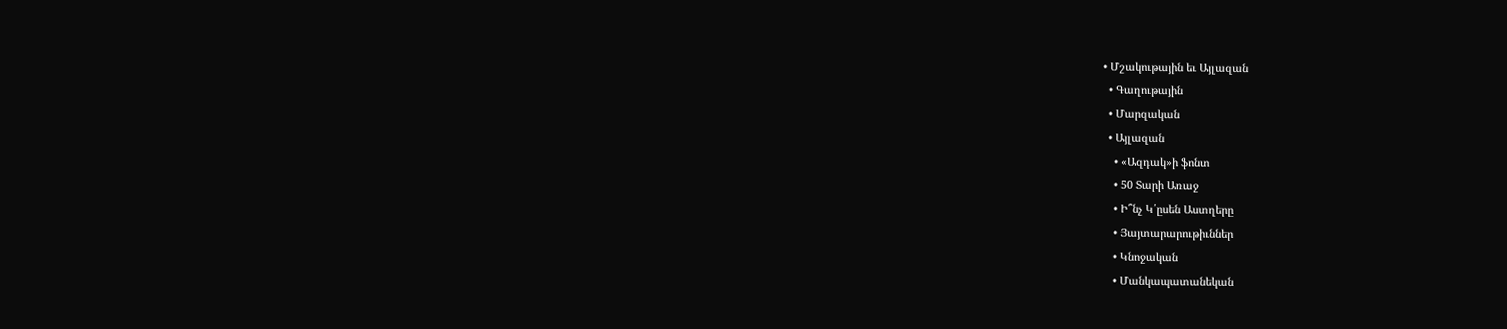• Մշակութային եւ Այլազան
  • Գաղութային
  • Մարզական
  • Այլազան
    • «Ազդակ»ի ֆոնտ
    • 50 Տարի Առաջ
    • Ի՞նչ Կ՛ըսեն Աստղերը
    • Յայտարարութիւններ
    • Կնոջական
    • Մանկապատանեկան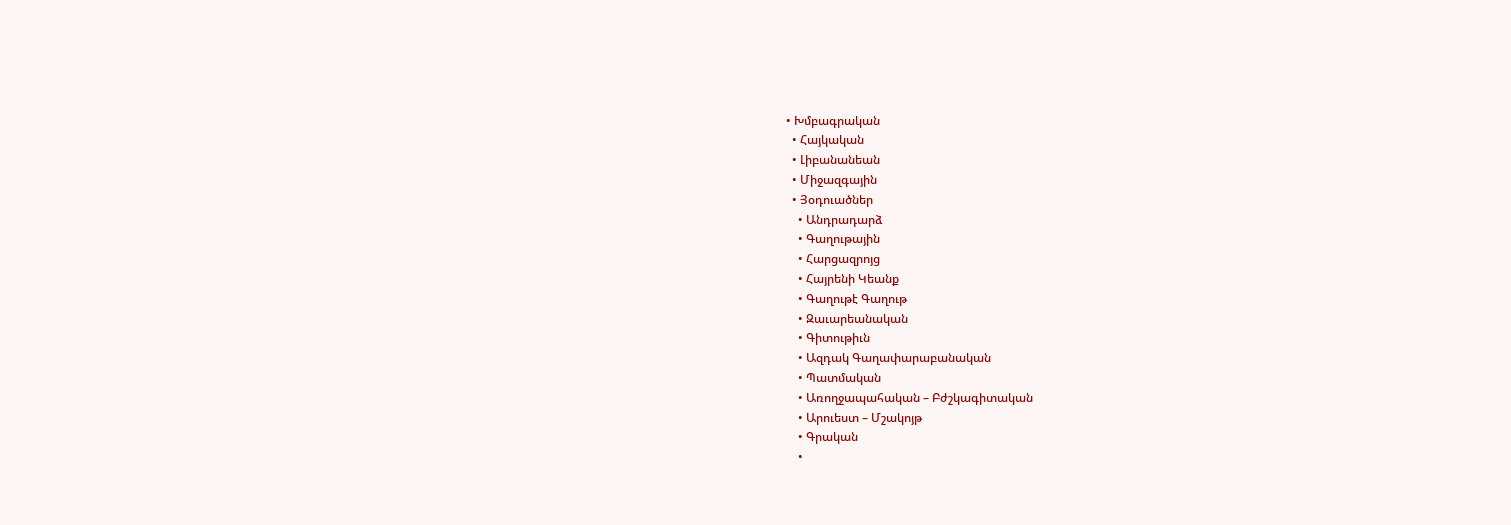• Խմբագրական
  • Հայկական
  • Լիբանանեան
  • Միջազգային
  • Յօդուածներ
    • Անդրադարձ
    • Գաղութային
    • Հարցազրոյց
    • Հայրենի Կեանք
    • Գաղութէ Գաղութ
    • Զաւարեանական
    • Գիտութիւն
    • Ազդակ Գաղափարաբանական
    • Պատմական
    • Առողջապահական – Բժշկագիտական
    • Արուեստ – Մշակոյթ
    • Գրական
    •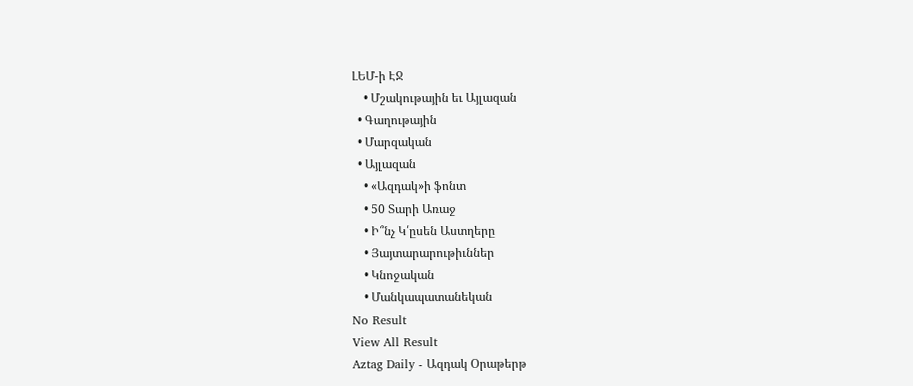ԼԵՄ-ի ԷՋ
    • Մշակութային եւ Այլազան
  • Գաղութային
  • Մարզական
  • Այլազան
    • «Ազդակ»ի ֆոնտ
    • 50 Տարի Առաջ
    • Ի՞նչ Կ՛ըսեն Աստղերը
    • Յայտարարութիւններ
    • Կնոջական
    • Մանկապատանեկան
No Result
View All Result
Aztag Daily - Ազդակ Օրաթերթ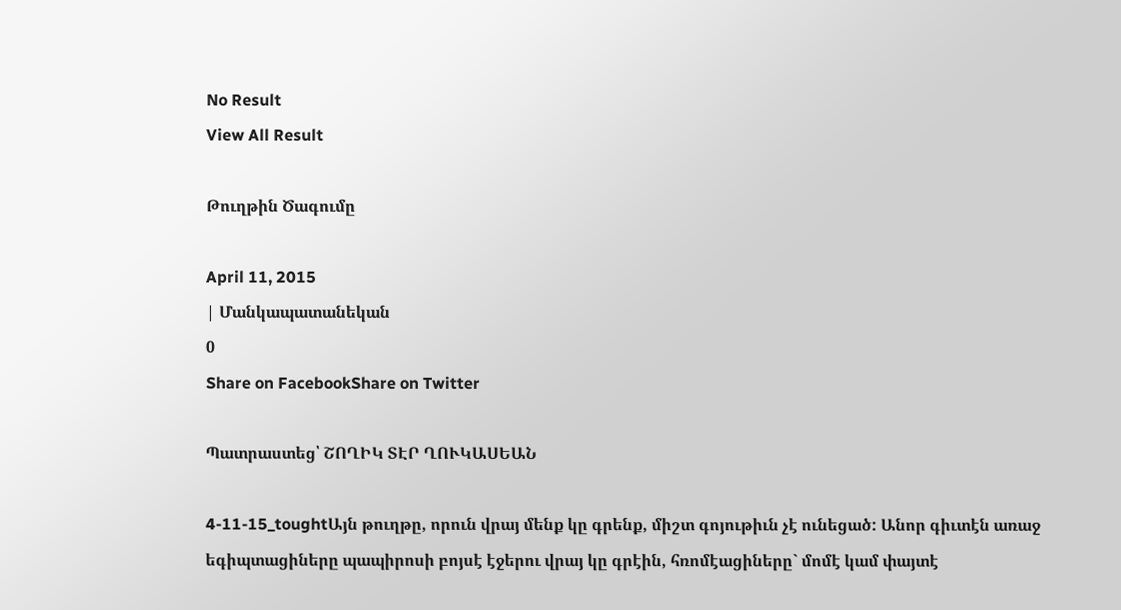No Result
View All Result

Թուղթին Ծագումը

April 11, 2015
| Մանկապատանեկան
0
Share on FacebookShare on Twitter

Պատրաստեց՝ ՇՈՂԻԿ ՏԷՐ ՂՈՒԿԱՍԵԱՆ

4-11-15_toughtԱյն թուղթը, որուն վրայ մենք կը գրենք, միշտ գոյութիւն չէ ունեցած: Անոր գիւտէն առաջ եգիպտացիները պապիրոսի բոյսէ էջերու վրայ կը գրէին, հռոմէացիները` մոմէ կամ փայտէ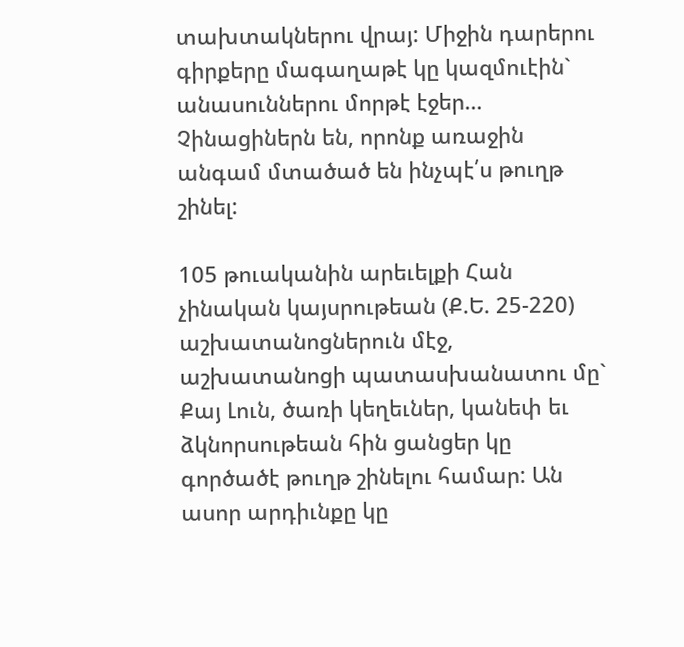տախտակներու վրայ: Միջին դարերու գիրքերը մագաղաթէ կը կազմուէին` անասուններու մորթէ էջեր… Չինացիներն են, որոնք առաջին անգամ մտածած են ինչպէ՛ս թուղթ շինել:

105 թուականին արեւելքի Հան չինական կայսրութեան (Ք.Ե. 25-220) աշխատանոցներուն մէջ, աշխատանոցի պատասխանատու մը` Քայ Լուն, ծառի կեղեւներ, կանեփ եւ ձկնորսութեան հին ցանցեր կը գործածէ թուղթ շինելու համար: Ան ասոր արդիւնքը կը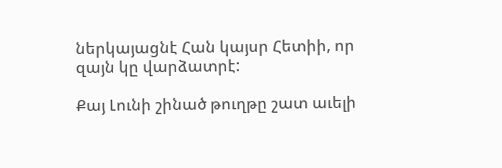ներկայացնէ Հան կայսր Հետիի, որ զայն կը վարձատրէ:

Քայ Լունի շինած թուղթը շատ աւելի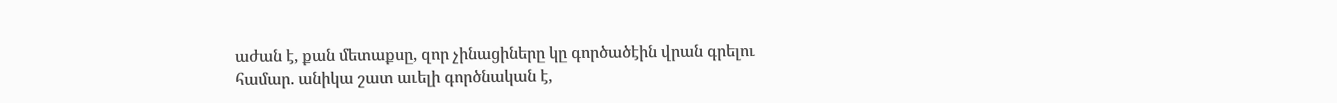աժան է, քան մետաքսը, զոր չինացիները կը գործածէին վրան գրելու համար. անիկա շատ աւելի գործնական է,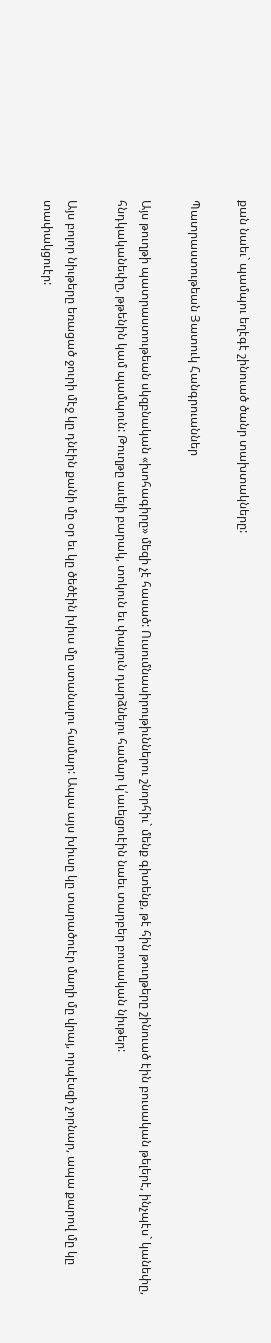քան նաեւ` պամպու եղէգէ շինուած ծանր տախտակները:

Պատրաստութեան Յատուկ Հանգրուաններ

Այս թուղթի պատրաստութեան սկզբնական «խոհագիրը» մեզի չէ հասած: Ուսումնասիրութիւններու շնորհիւ` մենք գիտենք, թէ հին թուղթերը շինուած էին բուսական թելերէ, ինչպէս` կանեփը, հնդկականեփը, թթենին կամ պամպուն: Թուղթը աւելի բարակ, տոկուն եւ փայլուն դարձնելու համար կ՛աւելցուէին նաեւ տարբեր բուսական նիւթեր:

Այս բոլոր նիւթերը եռացած ջուրի մէջ կը դնէին քանի մը օր եւ կը ծեծէին խիւս մը ստանալու համար: Ապա այս խիւսը կը տարածուէր մաղի մը վրայ, որպէսզի չորնար, ապա քարով մը կը տափակցուէր: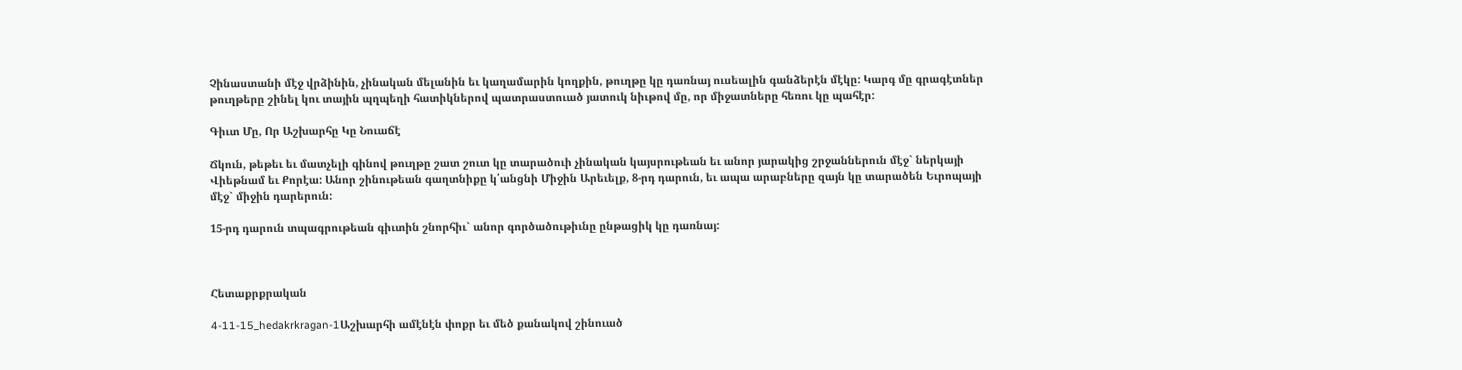Չինաստանի մէջ վրձինին, չինական մելանին եւ կաղամարին կողքին, թուղթը կը դառնայ ուսեալին գանձերէն մէկը: Կարգ մը գրագէտներ թուղթերը շինել կու տային պղպեղի հատիկներով պատրաստուած յատուկ նիւթով մը, որ միջատները հեռու կը պահէր:

Գիւտ Մը, Որ Աշխարհը Կը Նուաճէ

Ճկուն, թեթեւ եւ մատչելի գինով թուղթը շատ շուտ կը տարածուի չինական կայսրութեան եւ անոր յարակից շրջաններուն մէջ` ներկայի Վիեթնամ եւ Քորէա: Անոր շինութեան գաղտնիքը կ՛անցնի Միջին Արեւելք, 8-րդ դարուն, եւ ապա արաբները զայն կը տարածեն Եւրոպայի մէջ` միջին դարերուն:

15-րդ դարուն տպագրութեան գիւտին շնորհիւ` անոր գործածութիւնը ընթացիկ կը դառնայ:



Հետաքրքրական

4-11-15_hedakrkragan-1Աշխարհի ամէնէն փոքր եւ մեծ քանակով շինուած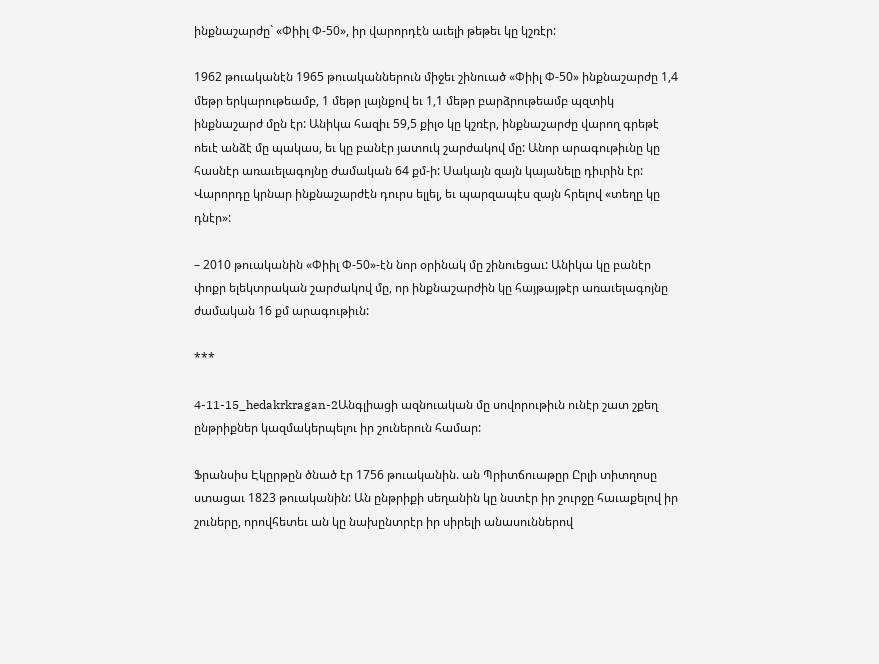ինքնաշարժը` «Փիիլ Փ-50», իր վարորդէն աւելի թեթեւ կը կշռէր:

1962 թուականէն 1965 թուականներուն միջեւ շինուած «Փիիլ Փ-50» ինքնաշարժը 1,4 մեթր երկարութեամբ, 1 մեթր լայնքով եւ 1,1 մեթր բարձրութեամբ պզտիկ ինքնաշարժ մըն էր: Անիկա հազիւ 59,5 քիլօ կը կշռէր, ինքնաշարժը վարող գրեթէ ոեւէ անձէ մը պակաս, եւ կը բանէր յատուկ շարժակով մը: Անոր արագութիւնը կը հասնէր առաւելագոյնը ժամական 64 քմ-ի: Սակայն զայն կայանելը դիւրին էր: Վարորդը կրնար ինքնաշարժէն դուրս ելլել, եւ պարզապէս զայն հրելով «տեղը կը դնէր»:

– 2010 թուականին «Փիիլ Փ-50»-էն նոր օրինակ մը շինուեցաւ: Անիկա կը բանէր փոքր ելեկտրական շարժակով մը, որ ինքնաշարժին կը հայթայթէր առաւելագոյնը ժամական 16 քմ արագութիւն:

***

4-11-15_hedakrkragan-2Անգլիացի ազնուական մը սովորութիւն ունէր շատ շքեղ ընթրիքներ կազմակերպելու իր շուներուն համար:

Ֆրանսիս Էկըրթըն ծնած էր 1756 թուականին. ան Պրիտճուաթըր Ըրլի տիտղոսը ստացաւ 1823 թուականին: Ան ընթրիքի սեղանին կը նստէր իր շուրջը հաւաքելով իր շուները, որովհետեւ ան կը նախընտրէր իր սիրելի անասուններով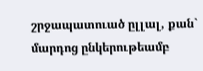շրջապատուած ըլլալ, քան` մարդոց ընկերութեամբ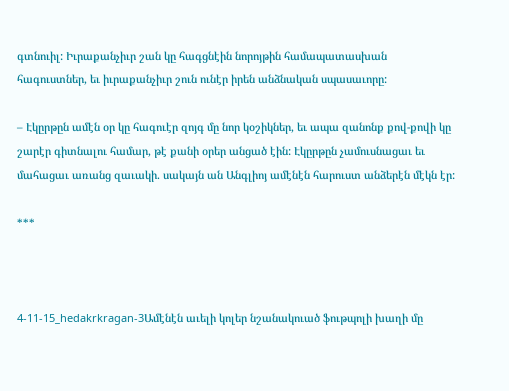գտնուիլ: Իւրաքանչիւր շան կը հագցնէին նորոյթին համապատասխան հագուստներ, եւ իւրաքանչիւր շուն ունէր իրեն անձնական սպասաւորը:

– Էկըրթըն ամէն օր կը հագուէր զոյգ մը նոր կօշիկներ, եւ ապա զանոնք քով-քովի կը շարէր գիտնալու համար, թէ քանի օրեր անցած էին: Էկըրթըն չամուսնացաւ եւ մահացաւ առանց զաւակի. սակայն ան Անգլիոյ ամէնէն հարուստ անձերէն մէկն էր:

***



4-11-15_hedakrkragan-3Ամէնէն աւելի կոլեր նշանակուած ֆութպոլի խաղի մը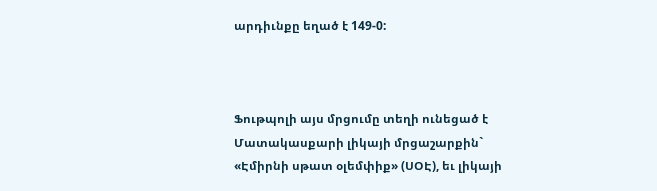արդիւնքը եղած է 149-0:



Ֆութպոլի այս մրցումը տեղի ունեցած է Մատակասքարի լիկայի մրցաշարքին` «Էմիրնի սթատ օլեմփիք» (ՍՕԷ), եւ լիկայի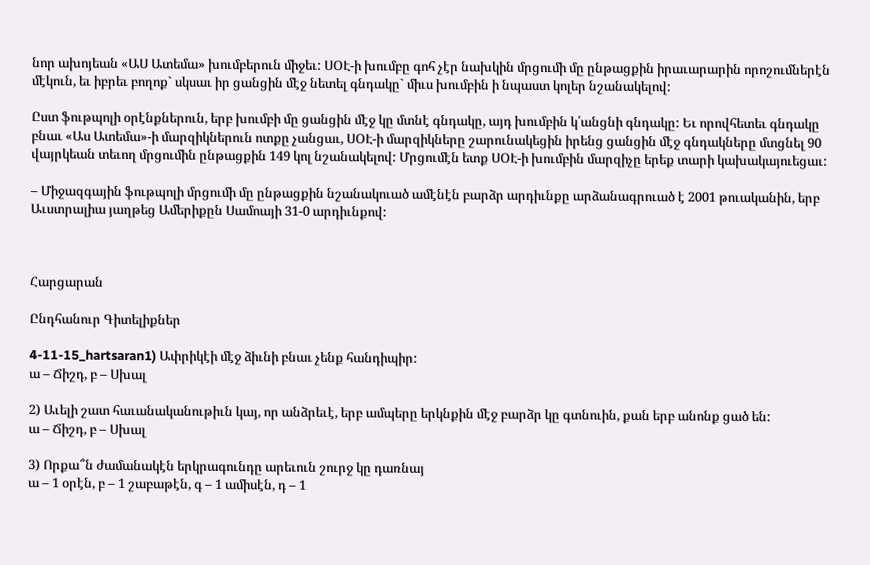նոր ախոյեան «ԱՍ Ատեմա» խումբերուն միջեւ: ՍՕԷ-ի խումբը գոհ չէր նախկին մրցումի մը ընթացքին իրաւարարին որոշումներէն մէկուն, եւ իբրեւ բողոք` սկսաւ իր ցանցին մէջ նետել գնդակը` միւս խումբին ի նպաստ կոլեր նշանակելով:

Ըստ ֆութպոլի օրէնքներուն, երբ խումբի մը ցանցին մէջ կը մտնէ գնդակը, այդ խումբին կ՛անցնի գնդակը: Եւ որովհետեւ գնդակը բնաւ «Աս Ատեմա»-ի մարզիկներուն ոտքը չանցաւ, ՍՕԷ-ի մարզիկները շարունակեցին իրենց ցանցին մէջ գնդակները մտցնել 90 վայրկեան տեւող մրցումին ընթացքին 149 կոլ նշանակելով: Մրցումէն ետք ՍՕԷ-ի խումբին մարզիչը երեք տարի կախակայուեցաւ:

– Միջազգային ֆութպոլի մրցումի մը ընթացքին նշանակուած ամէնէն բարձր արդիւնքը արձանագրուած է 2001 թուականին, երբ Աւստրալիա յաղթեց Ամերիքըն Սամոայի 31-0 արդիւնքով:



Հարցարան

Ընդհանուր Գիտելիքներ

4-11-15_hartsaran1) Ափրիկէի մէջ ձիւնի բնաւ չենք հանդիպիր:
ա – Ճիշդ, բ – Սխալ

2) Աւելի շատ հաւանականութիւն կայ, որ անձրեւէ, երբ ամպերը երկնքին մէջ բարձր կը գտնուին, քան երբ անոնք ցած են:
ա – Ճիշդ, բ – Սխալ

3) Որքա՞ն ժամանակէն երկրագունդը արեւուն շուրջ կը դառնայ
ա – 1 օրէն, բ – 1 շաբաթէն, գ – 1 ամիսէն, դ – 1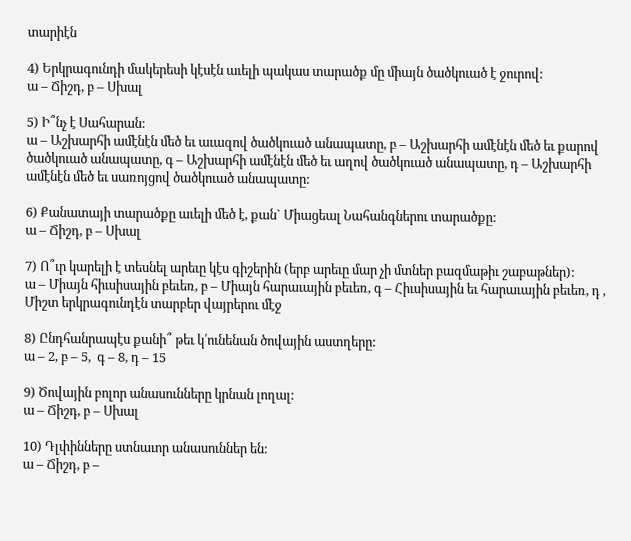տարիէն

4) Երկրագունդի մակերեսի կէսէն աւելի պակաս տարածք մը միայն ծածկուած է ջուրով:
ա – Ճիշդ, բ – Սխալ

5) Ի՞նչ է Սահարան:
ա – Աշխարհի ամէնէն մեծ եւ աւազով ծածկուած անապատը, բ – Աշխարհի ամէնէն մեծ եւ քարով ծածկուած անապատը, գ – Աշխարհի ամէնէն մեծ եւ աղով ծածկուած անապատը, դ – Աշխարհի ամէնէն մեծ եւ սառոյցով ծածկուած անապատը:

6) Քանատայի տարածքը աւելի մեծ է, քան` Միացեալ Նահանգներու տարածքը:
ա – Ճիշդ, բ – Սխալ

7) Ո՞ւր կարելի է տեսնել արեւը կէս գիշերին (երբ արեւը մար չի մտներ բազմաթիւ շաբաթներ):
ա – Միայն հիւսիսային բեւեռ, բ – Միայն հարաւային բեւեռ, գ – Հիւսիսային եւ հարաւային բեւեռ, դ , Միշտ երկրագունդէն տարբեր վայրերու մէջ

8) Ընդհանրապէս քանի՞ թեւ կ՛ունենան ծովային աստղերը:
ա – 2, բ – 5,  գ – 8, դ – 15

9) Ծովային բոլոր անասունները կրնան լողալ:
ա – Ճիշդ, բ – Սխալ

10) Դլփինները ստնաւոր անասուններ են:
ա – Ճիշդ, բ –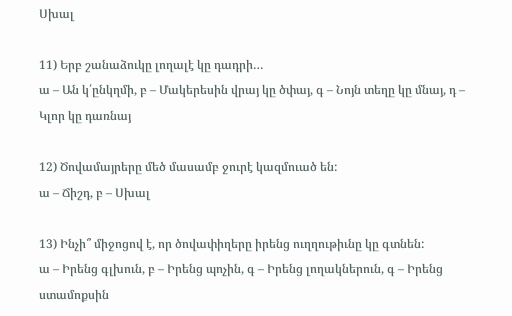Սխալ

11) Երբ շանաձուկը լողալէ կը դադրի…
ա – Ան կ՛ընկղմի, բ – Մակերեսին վրայ կը ծփայ, գ – Նոյն տեղը կը մնայ, դ – Կլոր կը դառնայ

12) Ծովամայրերը մեծ մասամբ ջուրէ կազմուած են:
ա – Ճիշդ, բ – Սխալ

13) Ինչի՞ միջոցով է, որ ծովափիղերը իրենց ուղղութիւնը կը գտնեն:
ա – Իրենց գլխուն, բ – Իրենց պոչին, գ – Իրենց լողակներուն, գ – Իրենց ստամոքսին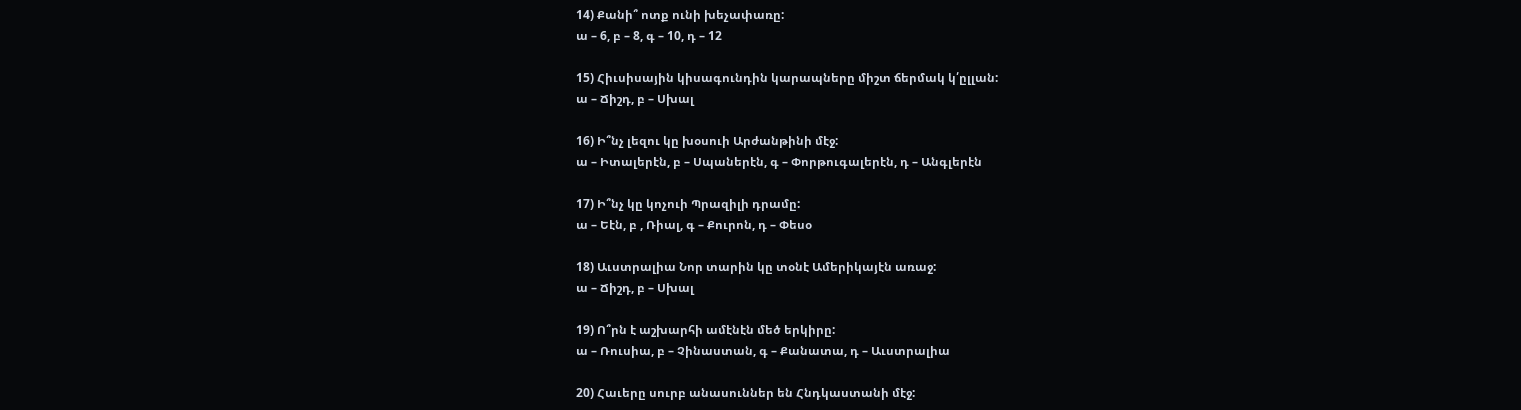14) Քանի՞ ոտք ունի խեչափառը:
ա – 6, բ – 8, գ – 10, դ – 12

15) Հիւսիսային կիսագունդին կարապները միշտ ճերմակ կ՛ըլլան:
ա – Ճիշդ, բ – Սխալ

16) Ի՞նչ լեզու կը խօսուի Արժանթինի մէջ:
ա – Իտալերէն, բ – Սպաներէն, գ – Փորթուգալերէն, դ – Անգլերէն

17) Ի՞նչ կը կոչուի Պրազիլի դրամը:
ա – Եէն, բ , Ռիալ, գ – Քուրոն, դ – Փեսօ

18) Աւստրալիա Նոր տարին կը տօնէ Ամերիկայէն առաջ:
ա – Ճիշդ, բ – Սխալ

19) Ո՞րն է աշխարհի ամէնէն մեծ երկիրը:
ա – Ռուսիա, բ – Չինաստան, գ – Քանատա, դ – Աւստրալիա

20) Հաւերը սուրբ անասուններ են Հնդկաստանի մէջ: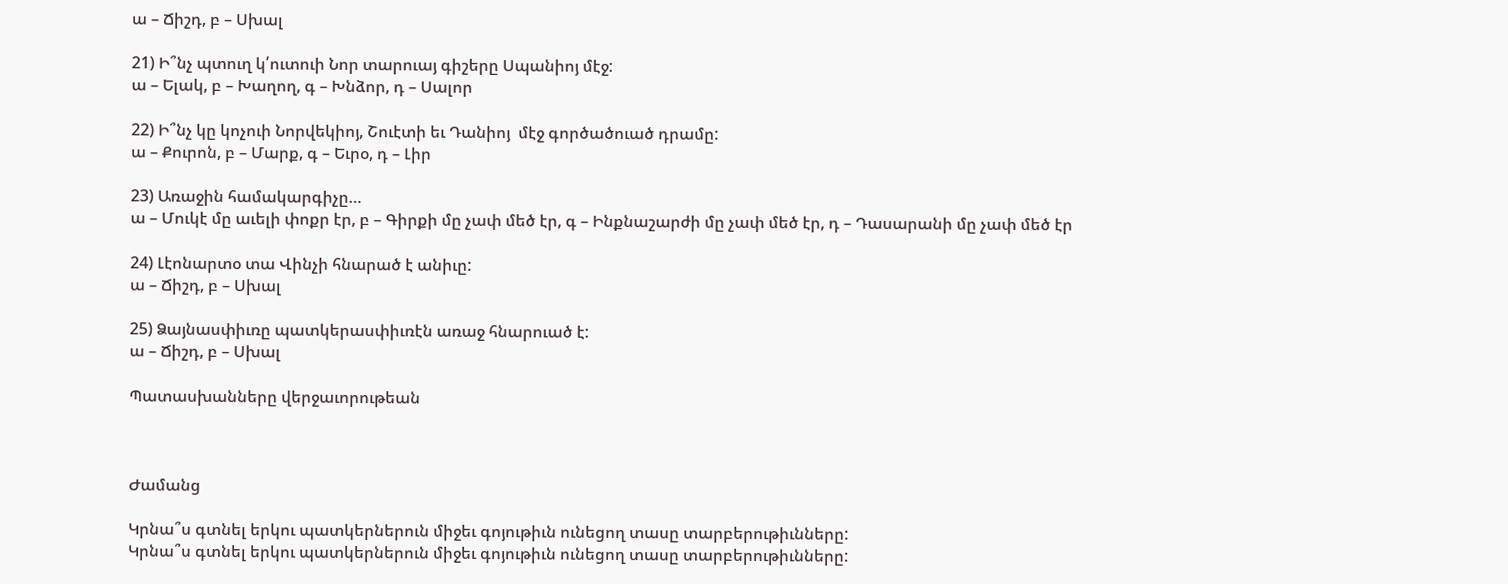ա – Ճիշդ, բ – Սխալ

21) Ի՞նչ պտուղ կ՛ուտուի Նոր տարուայ գիշերը Սպանիոյ մէջ:
ա – Ելակ, բ – Խաղող, գ – Խնձոր, դ – Սալոր

22) Ի՞նչ կը կոչուի Նորվեկիոյ, Շուէտի եւ Դանիոյ  մէջ գործածուած դրամը:
ա – Քուրոն, բ – Մարք, գ – Եւրօ, դ – Լիր

23) Առաջին համակարգիչը…
ա – Մուկէ մը աւելի փոքր էր, բ – Գիրքի մը չափ մեծ էր, գ – Ինքնաշարժի մը չափ մեծ էր, դ – Դասարանի մը չափ մեծ էր

24) Լէոնարտօ տա Վինչի հնարած է անիւը:
ա – Ճիշդ, բ – Սխալ

25) Ձայնասփիւռը պատկերասփիւռէն առաջ հնարուած է:
ա – Ճիշդ, բ – Սխալ

Պատասխանները վերջաւորութեան



Ժամանց

Կրնա՞ս գտնել երկու պատկերներուն միջեւ գոյութիւն ունեցող տասը տարբերութիւնները:
Կրնա՞ս գտնել երկու պատկերներուն միջեւ գոյութիւն ունեցող տասը տարբերութիւնները: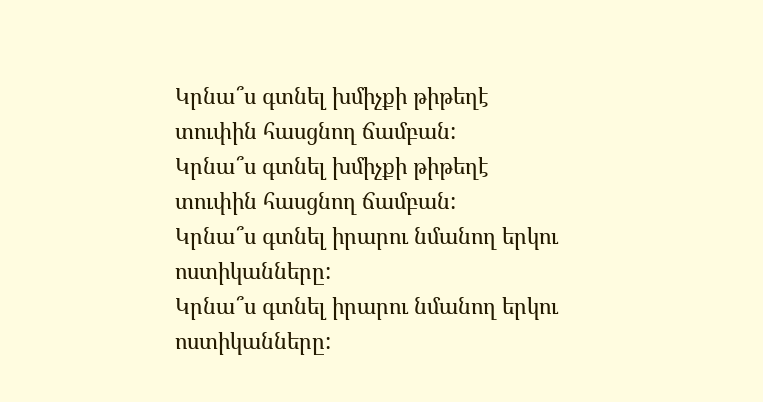Կրնա՞ս գտնել խմիչքի թիթեղէ տուփին հասցնող ճամբան:
Կրնա՞ս գտնել խմիչքի թիթեղէ տուփին հասցնող ճամբան:
Կրնա՞ս գտնել իրարու նմանող երկու ոստիկանները:
Կրնա՞ս գտնել իրարու նմանող երկու ոստիկանները: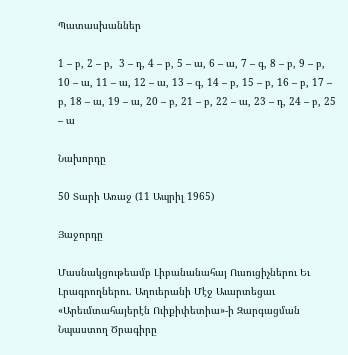Պատասխաններ

1 – բ, 2 – բ,  3 – դ, 4 – բ, 5 – ա, 6 – ա, 7 – գ, 8 – բ, 9 – բ, 10 – ա, 11 – ա, 12 – ա, 13 – գ, 14 – բ, 15 – բ, 16 – բ, 17 – բ, 18 – ա, 19 – ա, 20 – բ, 21 – բ, 22 – ա, 23 – դ, 24 – բ, 25 – ա

Նախորդը

50 Տարի Առաջ (11 Ապրիլ 1965)

Յաջորդը

Մասնակցութեամբ Լիբանանահայ Ուսուցիչներու Եւ Լրագրողներու. Աղուերանի Մէջ Աւարտեցաւ «Արեւմտահայերէն Ուիքիփետիա»-ի Զարգացման Նպաստող Ծրագիրը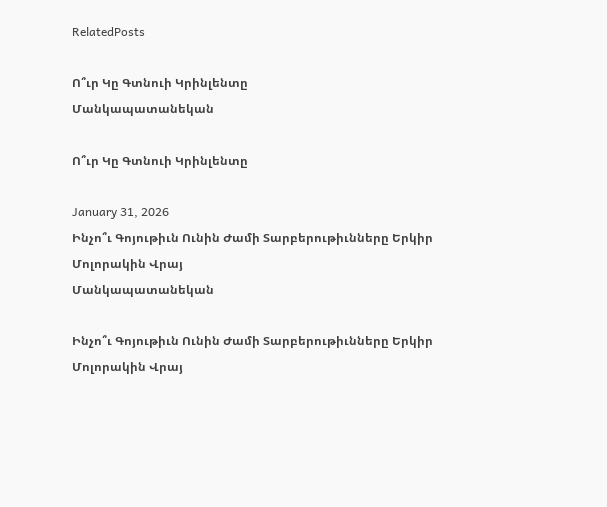RelatedPosts

Ո՞ւր Կը Գտնուի Կրինլենտը
Մանկապատանեկան

Ո՞ւր Կը Գտնուի Կրինլենտը

January 31, 2026
Ինչո՞ւ Գոյութիւն Ունին Ժամի Տարբերութիւնները Երկիր Մոլորակին Վրայ
Մանկապատանեկան

Ինչո՞ւ Գոյութիւն Ունին Ժամի Տարբերութիւնները Երկիր Մոլորակին Վրայ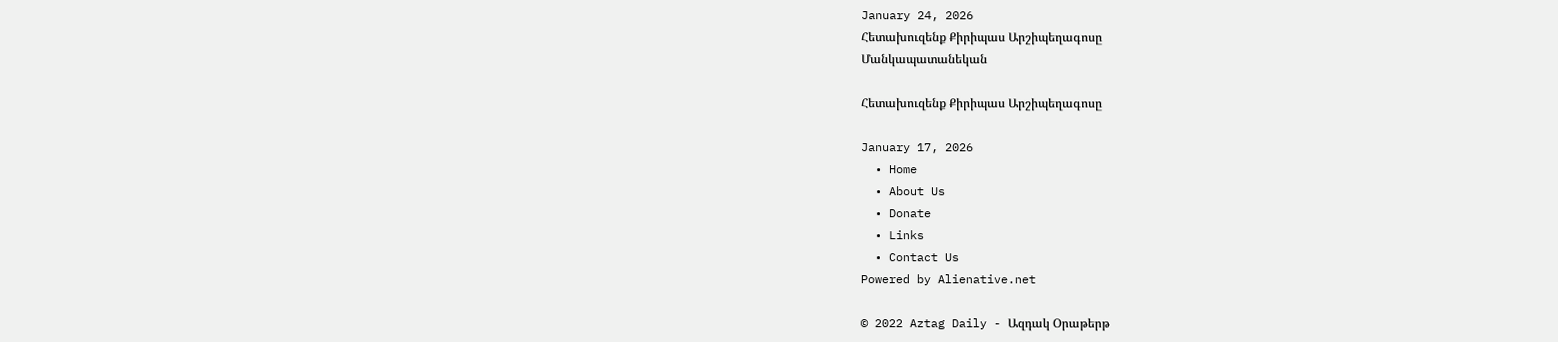January 24, 2026
Հետախուզենք Քիրիպաս Արշիպեղագոսը
Մանկապատանեկան

Հետախուզենք Քիրիպաս Արշիպեղագոսը

January 17, 2026
  • Home
  • About Us
  • Donate
  • Links
  • Contact Us
Powered by Alienative.net

© 2022 Aztag Daily - Ազդակ Օրաթերթ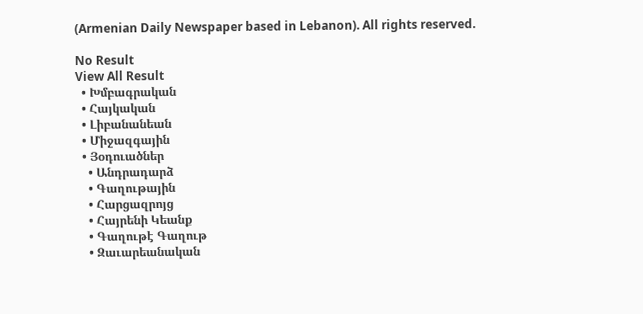(Armenian Daily Newspaper based in Lebanon). All rights reserved.

No Result
View All Result
  • Խմբագրական
  • Հայկական
  • Լիբանանեան
  • Միջազգային
  • Յօդուածներ
    • Անդրադարձ
    • Գաղութային
    • Հարցազրոյց
    • Հայրենի Կեանք
    • Գաղութէ Գաղութ
    • Զաւարեանական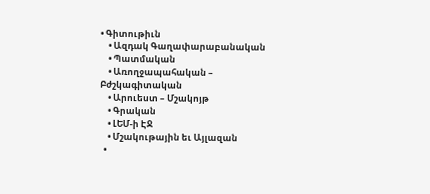• Գիտութիւն
    • Ազդակ Գաղափարաբանական
    • Պատմական
    • Առողջապահական – Բժշկագիտական
    • Արուեստ – Մշակոյթ
    • Գրական
    • ԼԵՄ-ի ԷՋ
    • Մշակութային եւ Այլազան
  •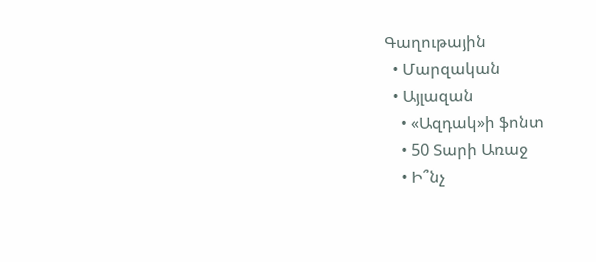Գաղութային
  • Մարզական
  • Այլազան
    • «Ազդակ»ի ֆոնտ
    • 50 Տարի Առաջ
    • Ի՞նչ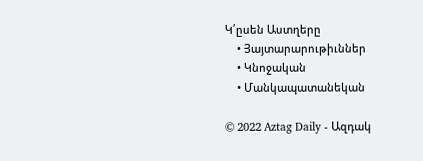Կ՛ըսեն Աստղերը
    • Յայտարարութիւններ
    • Կնոջական
    • Մանկապատանեկան

© 2022 Aztag Daily - Ազդակ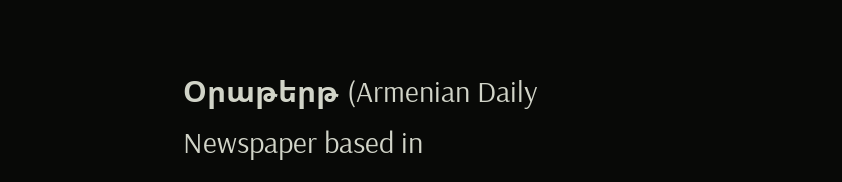Օրաթերթ (Armenian Daily Newspaper based in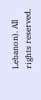Lebanon). All rights reserved.